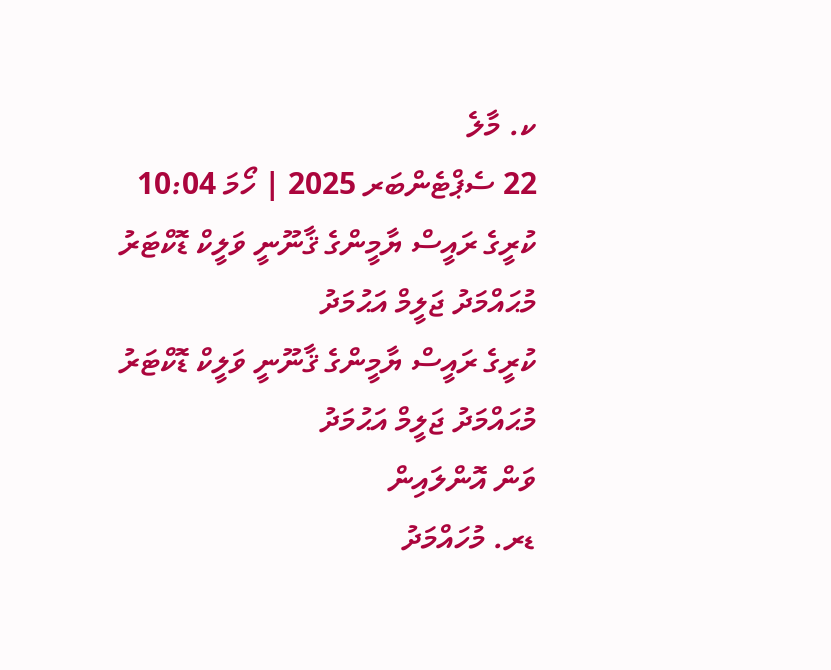ކ. މާލެ
22 ސެޕްޓެންބަރ 2025 | ހޯމަ 10:04
ކުރީގެ ރައީސް ޔާމީންގެ ޤާނޫނީ ވަލީކް ޑޮކްޓަރު މުޙައްމަދު ޖަލީމް އަޙުމަދު
ކުރީގެ ރައީސް ޔާމީންގެ ޤާނޫނީ ވަލީކް ޑޮކްޓަރު މުޙައްމަދު ޖަލީމް އަޙުމަދު
ވަން އޮންލައިން
ޑރ. މުހައްމަދު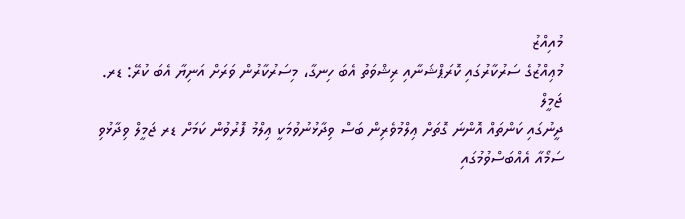މުއިއްޒު
މުޢިއްޒުގެ ސަރުކާރުގައި ކޮރަޕްޝަނާއި ރިޝްވަތު އެބަ ހިނގާ، މިސަރުކާރުން ވަރަށް އަނިޔާ އެބަ ކުރޭ: ޑރ. ޖަމީލް
ދީނުގައި ކަންތައް އޮންނަ ގޮތަށް ޢިލްމުވެރިން ބަސް ވިދާޅުނުވުމަކީ ޢިލްމު ފޮރުވުން ކަމަށް ޑރ ޖަމީލް ވިދާޅުވި
ސަމޯއާ އެއްބަސްވުމުގައި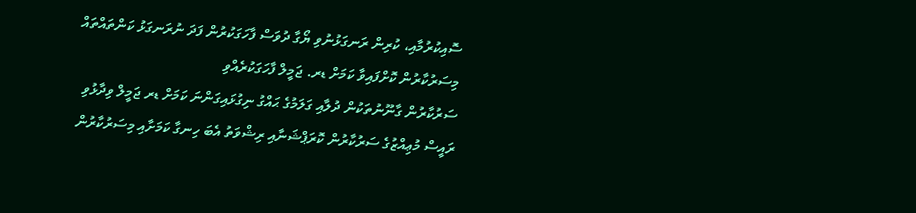ސޮއިކުރުމާއި، ކުރިން ރަނގަޅުނުވި ޔޯގާ ދުވަސް ފާހަގަކުރުން ފަދަ ނުރަނގަޅު ކަންތައްތައް މިސަރުކާރުން ކޮށްފައިވާ ކަމަށް ޑރ. ޖަމީލް ފާހަގަކުރެއްވި
ސަރުކާރުން ގާނޫނުތަކުން ދުލާއި ގަލަމުގެ ޙައްގު ނިގުޅައިގަންނަ ކަމަށް ޑރ ޖަމީލް ވިދާޅުވި
ރައީސް މުޢިއްޒުގެ ސަރުކާރުން ކޮރަޕްޝަނާއި ރިޝްވަތު އެބަ ހިނގާ ކަމަށާއި މިސަރުކާރުން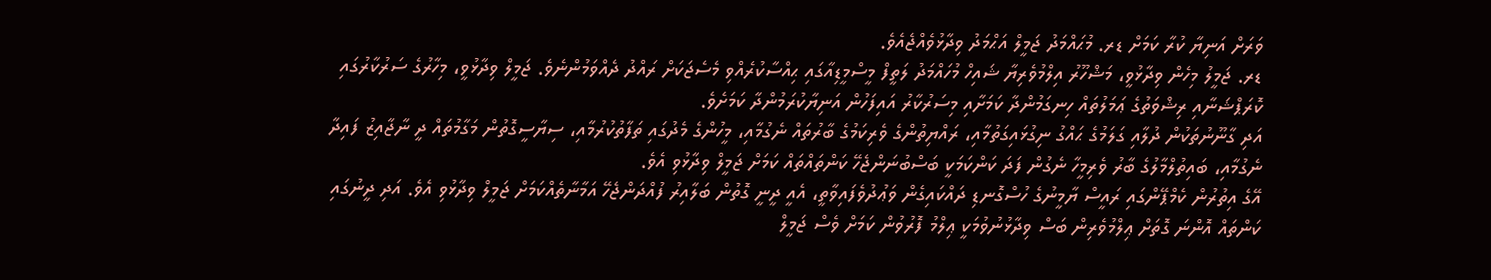ވަރަށް އަނިޔާ ކުރާ ކަމަށް ޑރ. މުޙައްމަދު ޖަމީލް އަޙްމަދު ވިދާޅުވެއްޖެއެވެ.
ޑރ. ޖަމީލު މިހެން ވިދާޅުވީ، މަޝްހޫރު އިލްމުވެރިޔާ ޝައިހް މުހައްމަދު ލަތީފް މީސްމީޑިއާގައި ޙިއްސާކުރެއްވި މެސެޖަކަށް ރައްދު ދެއްވަމުންނެވެ. ޖަމީލް ވިދާޅުވީ، މިހާރުގެ ސަރުކާރުގައި ކޮރަޕްޝަނާއި ރިޝްވަތުގެ ޢަމަލުތައް ހިނގަމުންދާ ކަމަށާއި މިސަރުކާރު އައިފަހުން އަނިޔާކުރަމުންދާ ކަމަށެވެ.
އަދި ގާނޫނުތަކުން ދުލާއި ގަލަމުގެ ޙައްގު ނިގުޅައިގަތުމާއި، ރައްޔިތުންގެ ވެރިކަމުގެ ބާރުތައް ނެގުމާއި، މީހުންގެ މެދުގައި ތަފާތުކުރުމާއި، ސިޔާސީގޮތުން މަގާމުތައް ދީ ނާޖާއިޒު ފައިދާ ނެގުމާއި، ބައިތުލްމާލުގެ ބާރު ވެރިމީހާ ނެގުން ފަދަ ކަންކަމަކީ ބަސްބުނަންޖެހޭ ކަންތައްތައް ކަމަށް ޖަމީލް ވިދާޅުވި އެވެ.
އޭގެ އިތުރުން ކެމްޕޭންގައި ރައީސް ޔާމީނުގެ ހުސްގޮނޑި ދައްކައިގެން ވަޢުދުވެފައިވާތީ، އެއީ ދީނީ ގޮތުން ބަލާއިރު ފުއްދަންޖެހޭ އަމާނާތެއްކަމަށް ޖަމީލް ވިދާޅުވި އެވެ. އަދި ދީނުގައި ކަންތައް އޮންނަ ގޮތަށް ޢިލްމުވެރިން ބަސް ވިދާޅުނުވުމަކީ ޢިލްމު ފޮރުވުން ކަމަށް ވެސް ޖަމީލް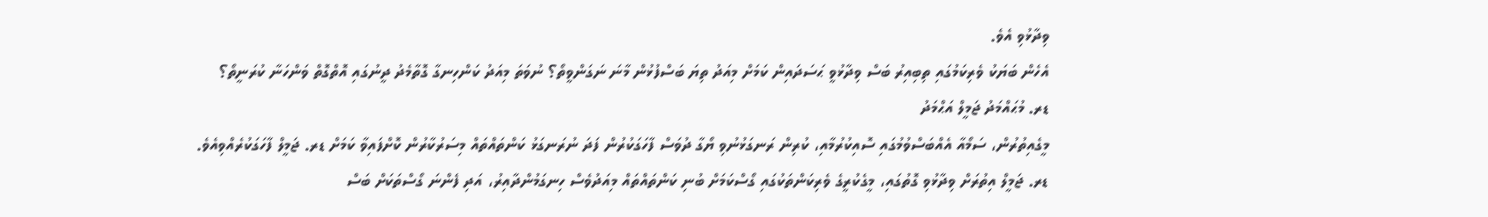ވިދާޅުވި އެވެ.
އެހެން ބަޔަކު ވެރިކަމުގައި ތިބިއިރު ބަސް ވިދާޅުވީ ޙަސަދައިން ކަމަށް މިއަދު ތިޔަ ބަސްފުޅުން މާނަ ނަގަންވީތޯ؟ ނުވަތަ މިއަދު ކަންހިނގާ ގޮތާމެދު ދީނުގައި އޮތްގޮތް ވަންހަނާ ކުރަނީތޯ؟
ޑރ. މުޙައްމަދު ޖަމީލް އަޙްމަދު
މީގެއިތުރުން، ސަމޯއާ އެއްބަސްވުމުގައި ސޮއިކުރުމާއި، ކުރިން ރަނގަޅުނުވި ޔޯގާ ދުވަސް ފާހަގަކުރުން ފަދަ ނުރަނގަޅު ކަންތައްތައް މިސަރުކާރުން ކޮށްފައިވާ ކަމަށް ޑރ. ޖަމީލް ފާހަގަކުރެއްވިއެވެ.
ޑރ. ޖަމީލް އިތުރަށް ވިދާޅުވި ގޮތުގައި، މީގެކުރީގެ ވެރިކަންތަކުގައި ގޯސްކަމަށް ބުނި ކަންތައްތައް މިއަދުވެސް ހިނގަމުންދާއިރު، އަދި ފެންނަ ގޯސްތަކަށް ބަސް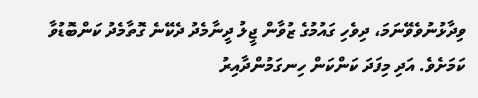ވިދާޅުނުވެވޭނަމަ، ދިވެހި ގައުމުގެ ޒުވާން ޖީލު ދީނާމެދު ދެކޭނެ ގޮތާމެދު ކަންބޮޑުވާ ކަމަށެވެ. އަދި މިފަދަ ކަންކަން ހިނގަމުންދާއިރު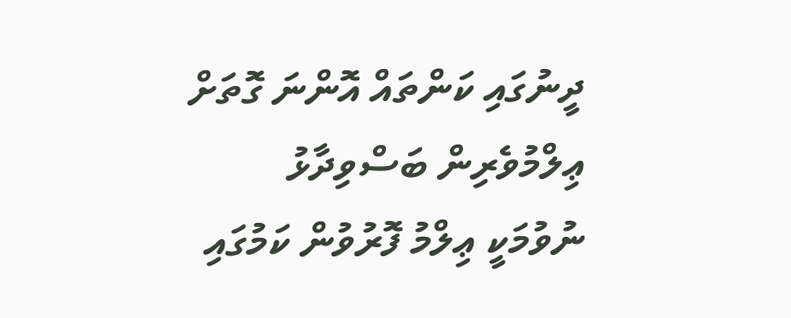ދީނުގައި ކަންތައް އޮންނަ ގޮތަށް ޢިލްމުވެރިން ބަސްވިދާޅު ނުވުމަކީ ޢިލްމު ފޮރުވުން ކަމުގައި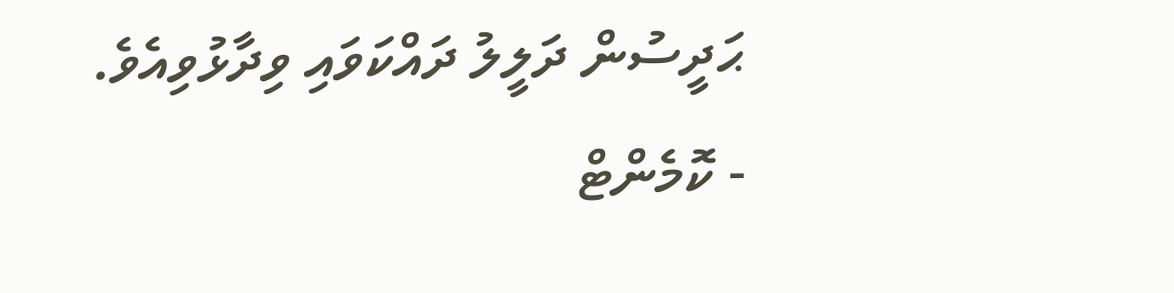ޙަދީސުން ދަލީލު ދައްކަވައި ވިދާޅުވިއެވެ.
- ކޮމެންޓް